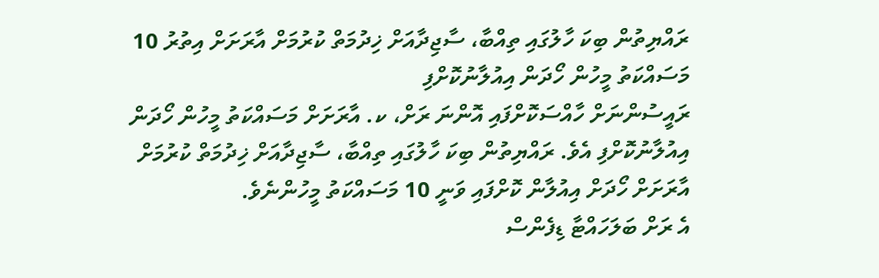ރައްޔިތުން ބިކަ ހާލުގައި ތިއްބާ، ސާޖިދާއަށް ޚިދުމަތް ކުރުމަށް އާރަށަށް އިތުރު 10 މަސައްކަތު މީހުން ހޯދަން އިއުލާނުކޮށްފި
ރައީސުންނަށް ހާއްސަކޮށްފައި އޮންނަ ރަށް، ކ. އާރަށަށް މަސައްކަތު މީހުން ހޯދަން އިއުލާނުކޮށްފި އެވެ. ރައްޔިތުން ބިކަ ހާލުގައި ތިއްބާ، ސާޖިދާއަށް ޚިދުމަތް ކުރުމަށް އާރަށަށް ހޯދަށް އިއުލާން ކޮށްފައި ވަނީ 10 މަސައްކަތު މީހުންނެވެ.
އެ ރަށް ބަލަހައްޓާ ޑިފެންސް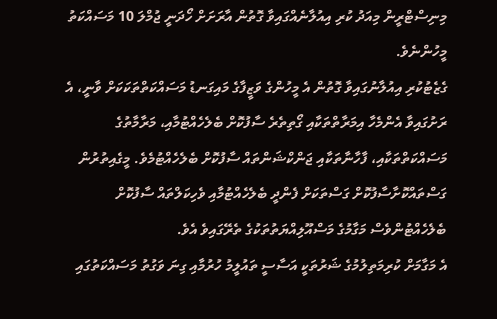މިނިސްޓްރީން މިއަދު ކުރި އިއުލާނެއްގައިވާ ގޮތުން އާރަށަށް ހޯދަނީ ޖުމްލަ 10 މަސައްކަތު މީހުންނެވެ.
ގެޒެޓުކުރި އިއުލާނުގައިވާ ގޮތުން އެ މީހުންގެ ވަޒީފާގެ މައިގަނޑު މަސައްކަތްތަކަކަށް ވާނީ، އެ ރަށުގައިވާ އެންމެހާ އިމަރާތްތަކާއި ގޯތިތެރެ ސާފުކޮށް ބެލެހެއްޓުމާއި، މަރާމާތުގެ މަސައްކަތްތަކާއި، ފާހާނާތަކާއި ޖަންކްޝަންތައް ސާފުކޮށް ބެލެހެއްޓުމެވެ. މީގެއިތުރުން ގަސްތައްކޮށާސާފުކޮށް ގަސްތަކަށް ފެންދީ ބެލެހެއްޓުމާއި ވެހިކަލްތައް ސާފުކޮށް ބެލެހެއްޓުންވެސް މަގާމުގެ މަސްއޫލިއްޔަތުތަކުގެ ތެރޭގައިވެ އެވެ.
އެ މަގާމަށް ކުރިމަތިލުމުގެ ޝަރުތަކީ އަސާސީ ތައުލީމު ހުރުމާއި ގިނަ ވަގުތު މަސައްކަތުގައި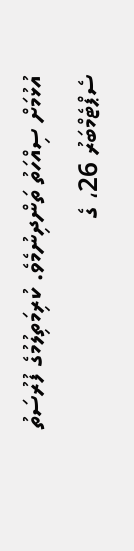އުޅުމަށް ސިއްހަތު ތަންދިނުމެވެ. ކުރިމަތިލުމުގެ ފުރުސަތު ސެޕްޓެމްބަރު 26، ގެ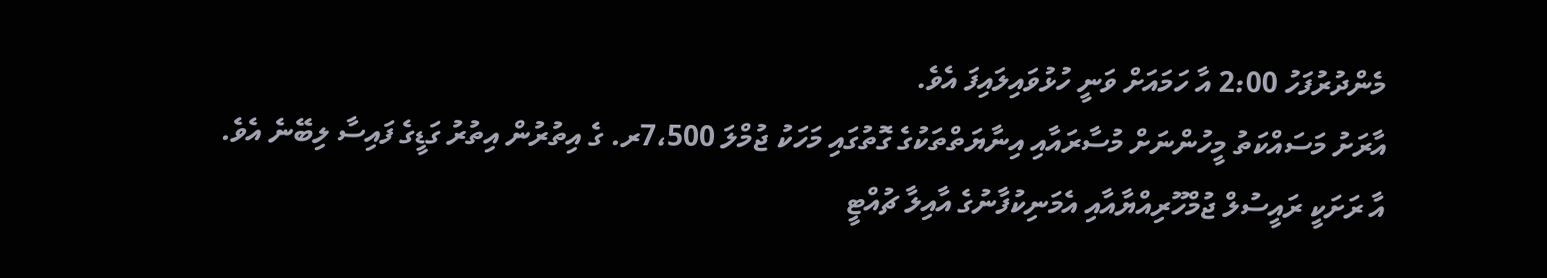މެންދުރުފަހު 2:00 އާ ހަމައަށް ވަނީ ހުޅުވައިލައިފަ އެވެ.
އާރަށު މަސައްކަތު މީހުންނަށް މުސާރައާއި އިނާޔަތްތަކުގެ ގޮތުގައި މަހަކު ޖުމްލަ 7،500ރ. ގެ އިތުރުން އިތުރު ގަޑީގެ ފައިސާ ލިބޭނެ އެވެ.
އާ ރަށަކީ ރައީސުލް ޖުމްހޫރިއްޔާއާއި އެމަނިކުފާނުގެ އާއިލާ ޗުއްޓީ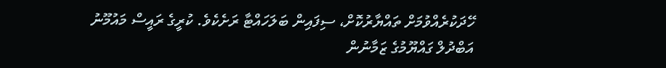ހޭދަކުރެއްވުމަށް ތައްޔާރުކޮށް، ސިފައިން ބަލަހައްޓާ ރަށެކެވެ. ކުރީގެ ރައީސް މައުމޫނު އަބްދުލް ގައްޔޫމުގެ ޒަމާނުން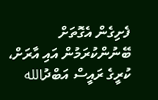ފެށިގެން އެގޮތަށް ބޭނުންކުރަމުން އައި އާރަށް، ކުރީގެ ރައީސް އަބްދުالله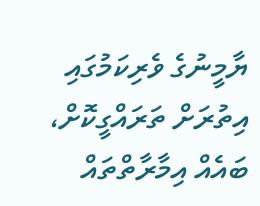ޔާމީނުގެ ވެރިކަމުގައި އިތުރަށް ތަރައްގީކޮށް، ބައެއް އިމާރާތްތައް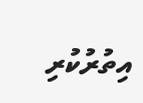އިތުރުކުރި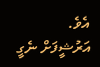އެވެ.
އަރުޝީފަށް ނެގީ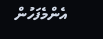އެންމެފަހުން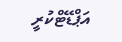އަޕްޑޭޓްކުރީ